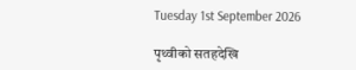Tuesday 1st September 2026

पृथ्वीको सतहदेखि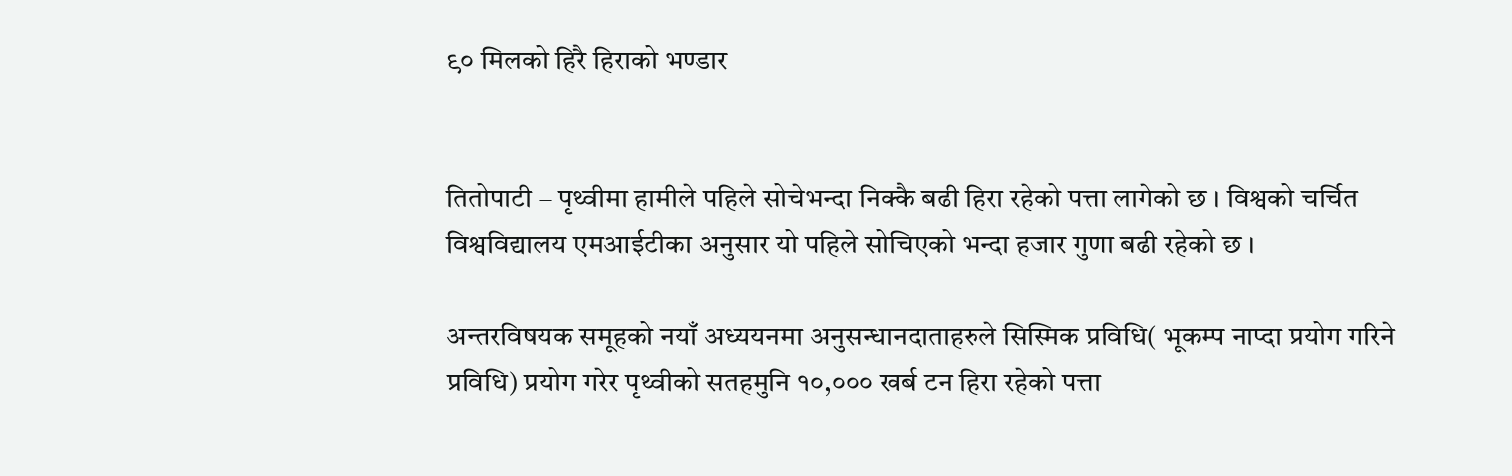९० मिलको हिरै हिराको भण्डार


तितोपाटी – पृथ्वीमा हामीले पहिले सोचेभन्दा निक्कै बढी हिरा रहेको पत्ता लागेको छ । विश्वको चर्चित विश्वविद्यालय एमआईटीका अनुसार यो पहिले सोचिएको भन्दा हजार गुणा बढी रहेको छ ।

अन्तरविषयक समूहको नयाँ अध्ययनमा अनुसन्धानदाताहरुले सिस्मिक प्रविधि( भूकम्प नाप्दा प्रयोग गरिने प्रविधि) प्रयोग गरेर पृथ्वीको सतहमुनि १०,००० खर्ब टन हिरा रहेको पत्ता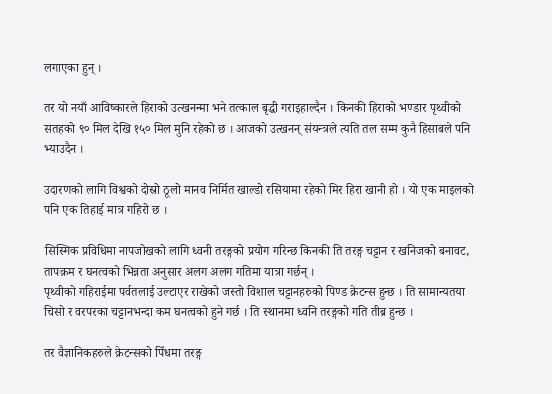लगाएका हुन् ।

तर यो नयाँ आविष्कारले हिराको उत्खनन्मा भने तत्काल बृद्धी गराइहाल्दैन । किनकी हिराको भण्डार पृथ्वीको सतहको ९० मिल देखि १५० मिल मुनि रहेको छ । आजको उत्खनन् संयन्त्रले त्यति तल सम्म कुनै हिसाबले पनि भ्याउदैन ।

उदारणको लागि विश्वको दोस्रो ठूलो मानव निर्मित खाल्डो रसियामा रहेको मिर हिरा खानी हो । यो एक माइलको पनि एक तिहाई मात्र गहिरो छ ।

सिस्मिक प्रविधिमा नापजोखको लागि ध्वनी तरङ्गको प्रयोग गरिन्छ किनकी ति तरङ्ग चट्टान र खनिजको बनावट, तापक्रम र घनत्वको भिन्नता अनुसार अलग अलग गतिमा यात्रा गर्छन् ।
पृथ्वीको गहिराईमा पर्वतलाई उल्टाएर राखेको जस्तो विशाल चट्टानहरुको पिण्ड क्रेटन्स हुन्छ । ति सामान्यतया चिसो र वरपरका चट्टानभन्दा कम घनत्वको हुने गर्छ । ति स्थानमा ध्वनि तरङ्गको गति तीब्र हुन्छ ।

तर वैज्ञानिकहरुले क्रेटन्सको पिँधमा तरङ्ग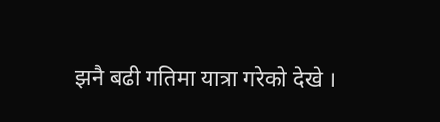झनै बढी गतिमा यात्रा गरेको देखे ।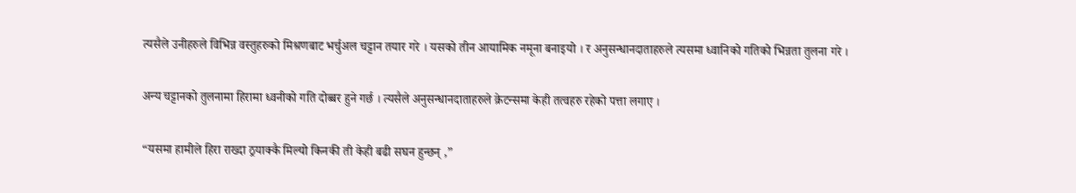त्यसैले उनीहरुले विभिन्न वस्तुहरुको मिश्रणबाट भर्चुअल चट्टान तयार गरे । यसको तीन आयामिक नमूना बनाइयो । र अनुसन्धानदाताहरुले त्यसमा ध्वानिको गतिको भिन्नता तुलना गरे ।

अन्य चट्टानको तुलनामा हिरामा ध्वनीको गति दोब्बर हुने गर्छ । त्यसैले अनुसन्धानदाताहरुले क्रेटन्समा केही तत्वहरु रहेको पत्ता लगाए ।

“यसमा हामीले हिरा राख्दा ठ्रयाक्कै मिल्यो किनकी ती केही बढी सघन हुन्छन् ,”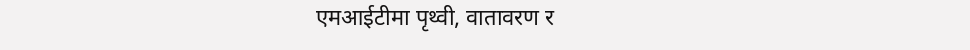एमआईटीमा पृथ्वी, वातावरण र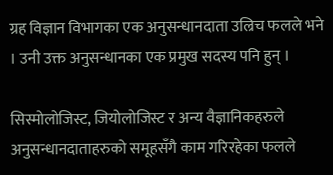ग्रह विज्ञान विभागका एक अनुसन्धानदाता उल्रिच फलले भने । उनी उक्त अनुसन्धानका एक प्रमुख सदस्य पनि हुन् ।

सिस्मोलोजिस्ट, जियोलोजिस्ट र अन्य वैज्ञानिकहरुले अनुसन्धानदाताहरुको समूहसँगै काम गरिरहेका फलले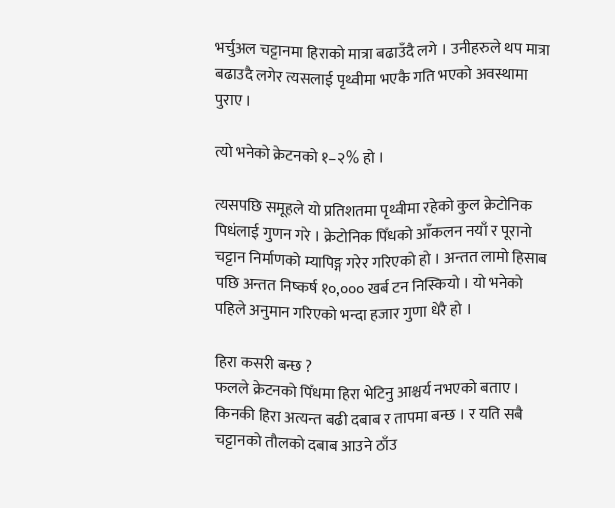भर्चुअल चट्टानमा हिराको मात्रा बढाउँदै लगे । उनीहरुले थप मात्रा बढाउदै लगेर त्यसलाई पृथ्वीमा भएकै गति भएको अवस्थामा पुराए ।

त्यो भनेको क्रेटनको १–२% हो ।

त्यसपछि समूहले यो प्रतिशतमा पृथ्वीमा रहेको कुल क्रेटोनिक पिधंलाई गुणन गरे । क्रेटोनिक पिँधको आँकलन नयाँ र पूरानो चट्टान निर्माणको म्यापिङ्ग गरेर गरिएको हो । अन्तत लामो हिसाब पछि अन्तत निष्कर्ष १०,००० खर्ब टन निस्कियो । यो भनेको पहिले अनुमान गरिएको भन्दा हजार गुणा धेरै हो ।

हिरा कसरी बन्छ ?
फलले क्रेटनको पिँधमा हिरा भेटिनु आश्चर्य नभएको बताए । किनकी हिरा अत्यन्त बढी दबाब र तापमा बन्छ । र यति सबै चट्टानको तौलको दबाब आउने ठाँउ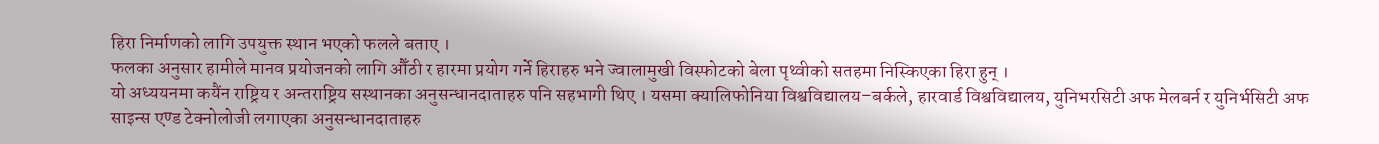हिरा निर्माणको लागि उपयुक्त स्थान भएको फलले बताए ।
फलका अनुसार हामीले मानव प्रयोजनको लागि औँठी र हारमा प्रयोग गर्ने हिराहरु भने ज्वालामुखी विस्फोटको बेला पृथ्वीको सतहमा निस्किएका हिरा हुन् ।
यो अध्ययनमा कयैंन राष्ट्रिय र अन्तराष्ट्रिय सस्थानका अनुसन्धानदाताहरु पनि सहभागी थिए । यसमा क्यालिफोनिया विश्वविद्यालय–बर्कले, हारवार्ड विश्वविद्यालय, युनिभरसिटी अफ मेलबर्न र युनिर्भसिटी अफ साइन्स एण्ड टेक्नोलोजी लगाएका अनुसन्धानदाताहरु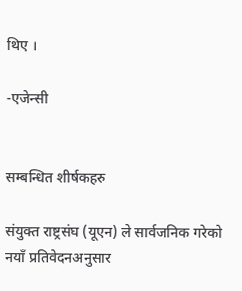थिए ।

-एजेन्सी


सम्बन्धित शीर्षकहरु

संयुक्त राष्ट्रसंघ (यूएन) ले सार्वजनिक गरेको नयाँ प्रतिवेदनअनुसार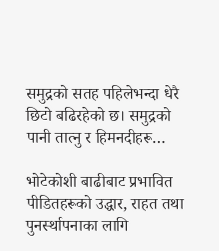समुद्रको सतह पहिलेभन्दा धेरै छिटो बढिरहेको छ। समुद्रको पानी तात्नु र हिमनदीहरू…

भोटेकोशी बाढीबाट प्रभावित पीडितहरूको उद्धार, राहत तथा पुनर्स्थापनाका लागि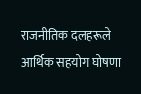राजनीतिक दलहरूले आर्थिक सहयोग घोषणा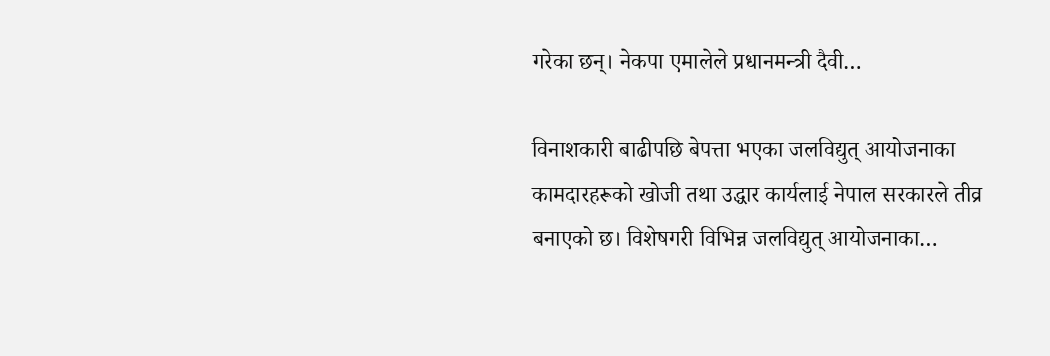गरेका छन्। नेकपा एमालेले प्रधानमन्त्री दैवी…

विनाशकारी बाढीपछि बेपत्ता भएका जलविद्युत् आयोजनाका कामदारहरूको खोजी तथा उद्धार कार्यलाई नेपाल सरकारले तीव्र बनाएको छ। विशेषगरी विभिन्न जलविद्युत् आयोजनाका…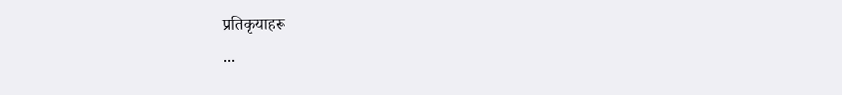प्रतिकृयाहरू
...